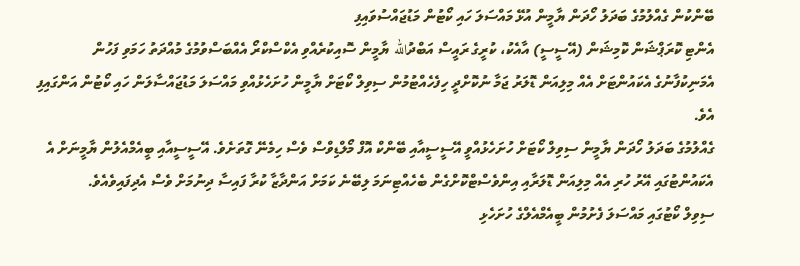ބޭންކުން ގެއްލުމުގެ ބަދަލު ހޯދަން ޔާމީން އުޅޭ މައްސަލަ ހައި ކޯޓުން މަޑުޖައްސުވައިފި
އެންޓި ކޮރަޕްޝަން ކޮމިޝަން (އޭސީސީ) އާއެކު، ކުރީގެ ރައީސް އަބްދުالله ޔާމީން ސޮއިކުރެއްވި އެކްސްކްރޯ އެއްބަސްވުމުގެ މުއްދަތު ހަމަވި ފަހުން އެމަނިކުފާނުގެ އެކައުންޓަށް އެއް މިލިއަން ޑޮލަރު ޖަމާ ނުކޮށްދީ ހިފެހެއްޓުމުން ސިވިލް ކޯޓަށް ޔާމީން ހުށަހެޅުއްވި މައްސަލަ މަޑުޖައްސާލަން ހައި ކޯޓުން އަންގައިފި އެވެ.
ގެއްލުމުގެ ބަދަލު ހޯދަން ޔާމީން ސިވިލް ކޯޓަށް ހުށަހެޅުއްވީ އޭސީސީއާއި ބޭންކް އޮފް މޯލްޑިވްސް ވެސް ހިމެނޭ ގޮތަށެވެ. އޭސީސީއާއި ބީއެމްއެލުން ޔާމީނަށް އެ އެކައުންޓުގައި އޭރު ހުރި އެއް މިލިއަން ޑޮލަރާއި އިންވެސްޓްކޮށްގެން ބެހެއްޓިނަމަ ލިބޭނެ ކަމަށް އަންދާޒާ ކުރާ ފައިސާ ދިނުމަށް ވެސް އެދިފައިވެއެވެ.
ސިވިލް ކޯޓުގައި މައްސަލަ ފެށުމުން ބީއެމްއެލްގެ ހުށަހެޅި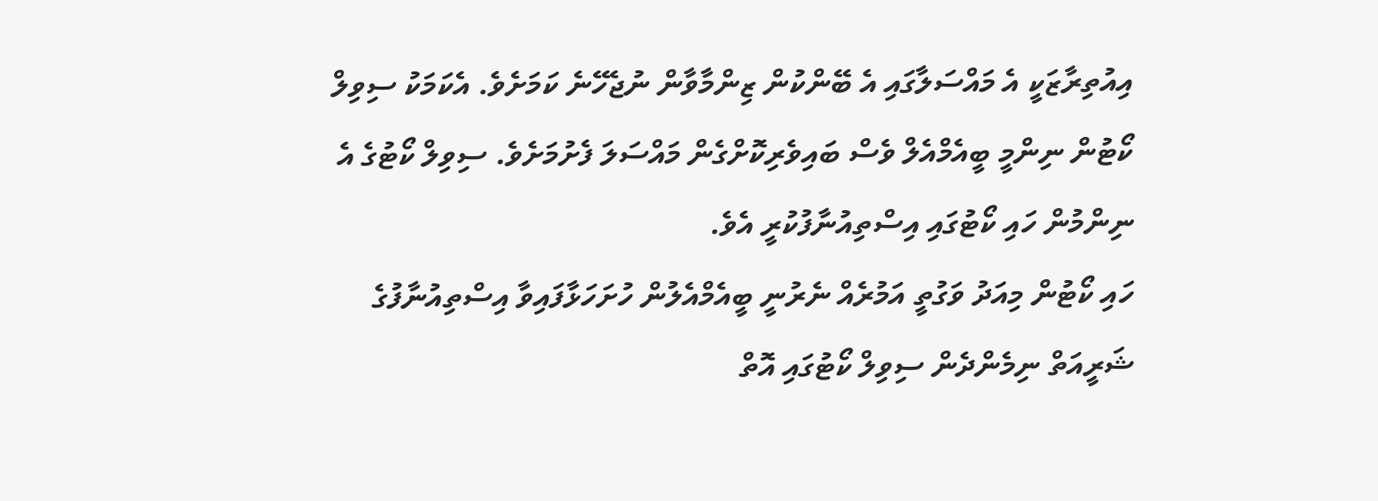އިއުތިރާޒަކީ އެ މައްސަލާގައި އެ ބޭންކުން ޒިންމާވާން ނުޖެހޭނެ ކަމަށެވެ. އެކަމަކު ސިވިލް ކޯޓުން ނިންމީ ބީއެމްއެލް ވެސް ބައިވެރިކޮށްގެން މައްސަލަ ފެށުމަށެވެ. ސިވިލް ކޯޓުގެ އެ ނިންމުން ހައި ކޯޓުގައި އިސްތިއުނާފުކުރީ އެވެ.
ހައި ކޯޓުން މިއަދު ވަގުތީ އަމުރެއް ނެރުނީ ބީއެމްއެލުން ހުށަހަޅާފައިވާ އިސްތިއުނާފުގެ ޝަރީއަތް ނިމެންދެން ސިވިލް ކޯޓުގައި އޮތް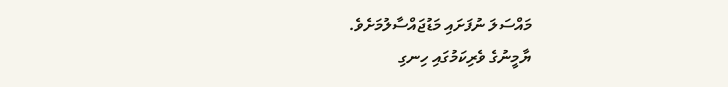މައްސަލަ ނުފަށައި މަޑުޖައްސާލުމަށެވެ.
ޔާމީނުގެ ވެރިކަމުގައި ހިނގި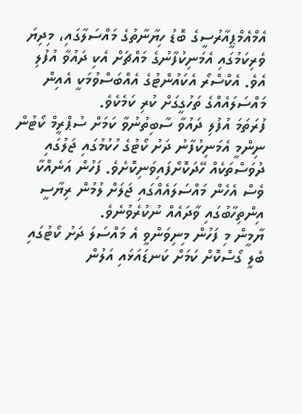އެމްއެމްޕީއާރުސީގެ ބޮޑު ހިޔާނާތުގެ މައްސަލާގައި، މިދިޔަ ވެރިކަމުގައި އެމަނިކުފާނުގެ މައްޗަށް އެކި ދައުވާ އުފުލި އެވެ. އެކްސްރޯ އެކައުންޓުގެ އެއްބަސްވުމަކީ އެއިން މައްސަލައެއްގެ ތަހުގީގަށް ކުރި ކަމެކެވެ.
ފުރަތަމަ އުފުލި ދައުވާ ސާބިތުނުވާ ކަމަށް ސުޕްރީމް ކޯޓުން ނިންމީ އެމަނިކުފާނު ދަށު ކޯޓުގެ ހުކުމުގައި ޖަލުގައި ދުވަސްތަކެއް ހޭދަކޮށްފައިވަނިކޮށެވެ. ފަހުން އަނެއްކާ ވެސް އެހެން މައްސަލައެއްގައި ޖަލަށް ލުމުން ރިޔާސީ އިންތިހާބުގައި ވާދައެއް ނުކުރެވުނެވެ.
ޔާމީން މި ފަހުން މިނިވަންވީ އެ މައްސަލަ ދަށު ކޯޓުގައި ބެލީ ގޯސްކޮށް ކަމަށް ކަނޑައަޅައި އަލުން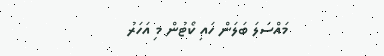މައްސަލަ ބަލަން ހައި ކޯޓުން މި އަހަރު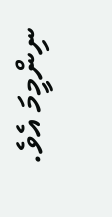ނިންމީމަ އެވެ.